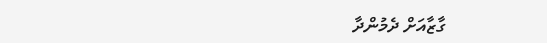ގާޒާއަށް ދެމުންދާ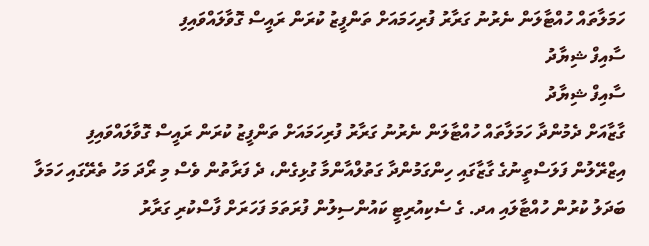ހަމަލާތައް ހުއްޓާލަން ނެރުނު ގަރާރު ފުރިހަމައަށް ތަންފީޒު ކުރަން ރައީސް ގޮވާލައްވައިފި
ސާއިފް ޝިޔާދު
ސާއިފް ޝިޔާދު
ގާޒާއަށް ދެމުންދާ ހަމަލާތައް ހުއްޓާލަން ނެރުނު ގަރާރު ފުރިހަމައަށް ތަންފީޒު ކުރަން ރައީސް ގޮވާލައްވައިފި
އިޒްރޭލުން ފަލަސްތީނުގެ ގާޒާގައި ހިންގަމުންދާ ގަތުލްއާންމާ ގުޅިގެން، ދެ ފަރާތުން ވެސް މި ރޯދަ މަހު ތެރޭގައި ހަމަލާ ބަދަލު ކުރުން ހުއްޓާލައި އދ. ގެ ސެކިއުރިޓީ ކައުންސިލުން ފުރަތަމަ ފަހަރަށް ފާސްކުރި ގަރާރު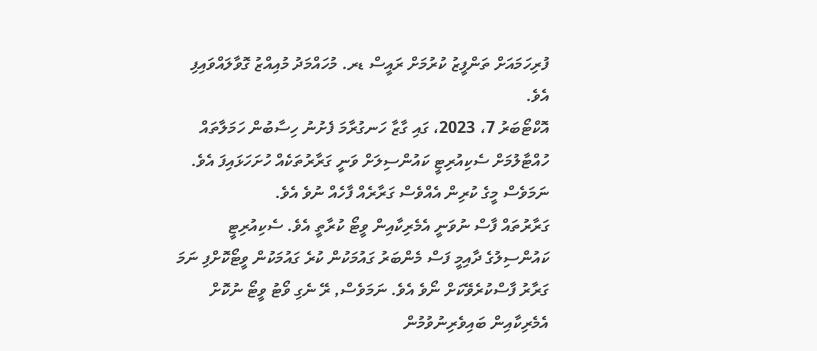ފުރިހަމައަށް ތަންފީޒު ކުރުމަށް ރައީސް ޑރ. މުހައްމަދު މުއިއްޒު ގޮވާލައްވައިފި އެވެ.
އޮކްޓޯބަރު 7، 2023، ގައި ގާޒާ ހަނގުރާމަ ފެށުނު ހިސާބުން ހަމަލާތައް ހުއްޓާލުމަށް ސެކިއުރިޓީ ކައުންސިލަށް ވަނީ ގަރާރުތަކެއް ހުށަހަޅައިފަ އެވެ. ނަމަވެސް މީގެ ކުރިން އެއްވެސް ގަރާރެއް ފާހެއް ނުވެ އެވެ.
ގަރާރުތައް ފާސް ނުވަނީ އެމެރިކާއިން ވީޓޯ ކުރާތީ އެވެ. ސެކިއުރިޓީ ކައުންސިލުގެ ދާއިމީ ފަސް މެންބަރު ގައުމަކުން ކުރެ ގައުމަކުން ވީޓޯކޮށްފި ނަމަ ގަރާރު ފާސްކުރެވޭކަށް ނޯވެ އެވެ. ނަމަވެސް, ރޭ ނެގި ވޯޓު ވީޓޯ ނުކޮށް އެމެރިކާއިން ބައިވެރިނުވުމުން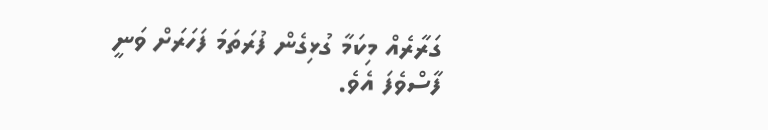ގަރާރެއް މިކަމާ ގުޅިގެން ފުރަތަމަ ފަހަރަށް ވަނީ ފާސްވެފަ އެވެ.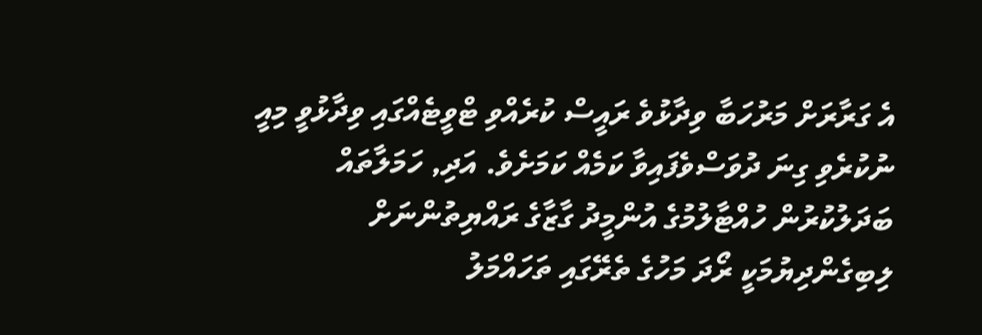އެ ގަރާރަށް މަރުހަބާ ވިދާޅުވެ ރައީސް ކުރެއްވި ޓްވީޓެއްގައި ވިދާޅުވީ މިއީ ނުކުރެވި ގިނަ ދުވަސްވެފައިވާ ކަމެއް ކަމަށެވެ. އަދި, ހަމަލާތައް ބަދަލުކުރުން ހުއްޓާލުމުގެ އުންމީދު ގާޒާގެ ރައްޔިތުންނަށް ލިބިގެންދިޔުމަކީ ރޯދަ މަހުގެ ތެރޭގައި ތަހައްމަލު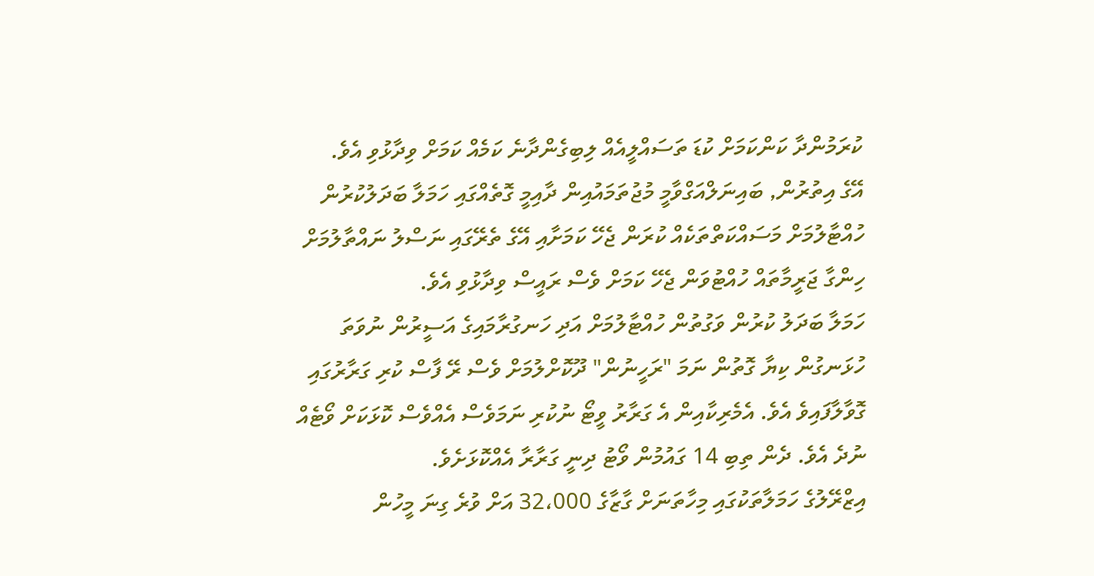ކުރަމުންދާ ކަންކަމަށް ކުޑަ ތަސައްލީއެއް ލިބިގެންދާނެ ކަމެއް ކަމަށް ވިދާޅުވި އެވެ.
އޭގެ އިތުރުން, ބައިނަލްއަގްވާމީ މުޖުތަމައުއިން ދާއިމީ ގޮތެއްގައި ހަމަލާ ބަދަލުކުރުން ހުއްޓާލުމަށް މަސައްކަތްތަކެއް ކުރަން ޖެހޭ ކަމަށާއި އޭގެ ތެރޭގައި ނަސްލު ނައްތާލުމަށް ހިންގާ ޖަރީމާތައް ހުއްޓުވަން ޖެހޭ ކަމަށް ވެސް ރައީސް ވިދާޅުވި އެވެ.
ހަމަލާ ބަދަލު ކުރުން ވަގުތުން ހުއްޓާލުމަށް އަދި ހަނގުރާމައިގެ އަސީރުން ނުވަތަ ހުޅަނގުން ކިޔާ ގޮތުން ނަމަ "ރަހީނުން" ދޫކޮށްލުމަށް ވެސް ރޭ ފާސް ކުރި ގަރާރުގައި ގޮވާލާފައިވެ އެވެ. އެމެރިކާއިން އެ ގަރާރު ވީޓޯ ނުކުރި ނަމަވެސް އެއްވެސް ކޮޅަކަށް ވޯޓެއް ނުދެ އެވެ. ދެން ތިބި 14 ގައުމުން ވޯޓު ދިނީ ގަރާރާ އެއްކޮޅަށެވެ.
އިޒްރޭލުގެ ހަމަލާތަކުގައި މިހާތަނަށް ގާޒާގެ 32،000 އަށް ވުރެ ގިނަ މީހުން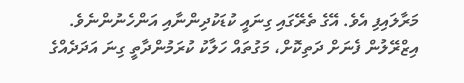މަރާލައިފި އެވެ. އޭގެ ތެރޭގައި ގިނައީ ކުޑަކުދިންނާއި އަންހެނުންނެވެ. އިޒްރޭލުން ފެނަށް ދަތިކޮށް، މަގުތައް ހަލާކު ކުރަމުންދާތީ ގިނަ އަދަދެއްގެ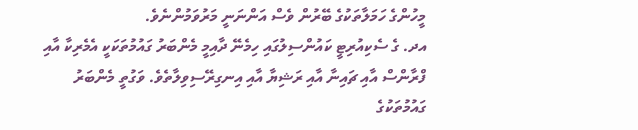މީހުންގެ ހަމަލާތަކުގެ ބޭރުން ވެސް އަންނަނީ މަރުވަމުންނެވެ.
އދ. ގެ ސެކިއުރިޓީ ކައުންސިލުގައި ހިމެނޭ ދާއިމީ މެންބަރު ގައުމުތަކަކީ އެމެރިކާ އާއި ފްރާންސް އާއި ޗައިނާ އާއި ރަޝިޔާ އާއި އިނގިރޭސިވިލާތެވެ. ވަގުތީ މެންބަރު ގައުމުތަކުގެ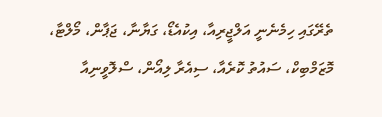ތެރޭގައި ހިމެނެނީ އަލްޖީރިއާ، އިކުއެޑޯ، ގަޔާނާ، ޖަޕާން، މޯލްޓާ، މޮޒަމްބިކް، ސައުތު ކޮރެއާ، ސިއެރާ ލިއޯން، ސްލޮވީނިއާ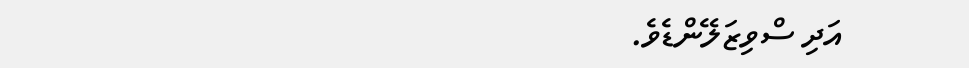އަދި ސްވިޒަލޭންޑެވެ.